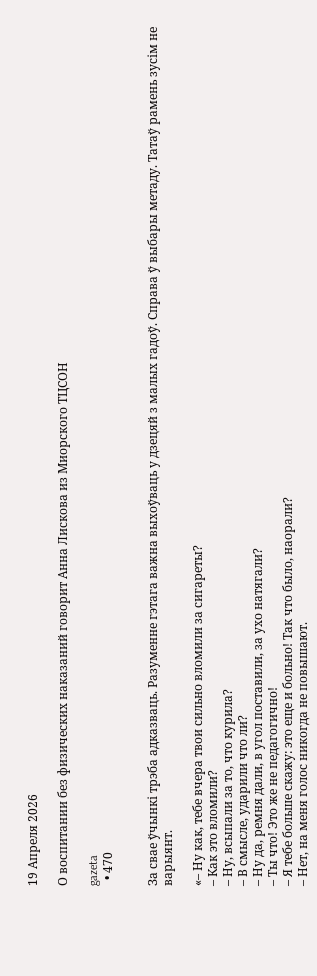19 Апреля 2026

О воспитании без физических наказаний говорит Анна Лискова из Миорского ТЦСОН

gazeta
  • 470


За свае ўчынкі трэба адказваць. Разуменне гэтага важна выхоўваць у дзецяй з малых гадоў. Справа ў выбары метаду. Татаў рамень зусім не варыянт.

«– Ну как, тебе вчера твои сильно вломили за сигареты?
– Как это вломили?
– Ну, всыпали за то, что курила?
– В смысле, ударили что ли?
– Ну да, ремня дали, в угол поставили, за ухо натягали?
– Ты что! Это же не педагогично!
– Я тебе больше скажу: это еще и больно! Так что было, наорали?
– Нет, на меня голос никогда не повышают.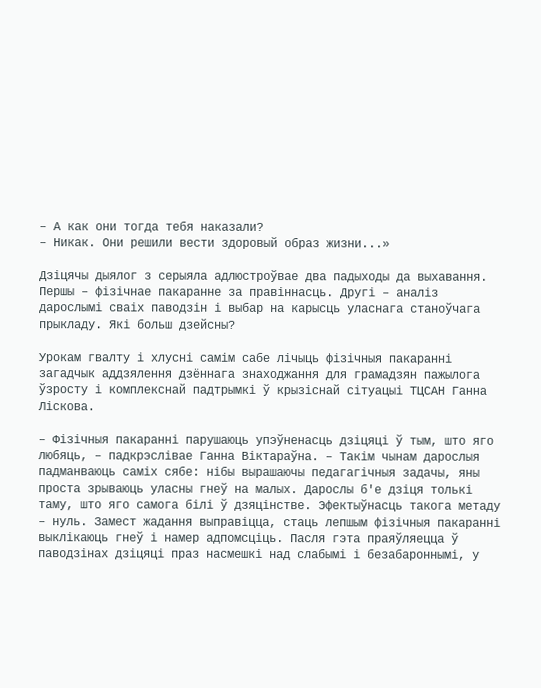– А как они тогда тебя наказали?
– Никак. Они решили вести здоровый образ жизни...»

Дзіцячы дыялог з серыяла адлюстроўвае два падыходы да выхавання. Першы – фізічнае пакаранне за правіннасць. Другі – аналіз дарослымі сваіх паводзін і выбар на карысць уласнага станоўчага прыкладу. Які больш дзейсны?

Урокам гвалту і хлусні самім сабе лічыць фізічныя пакаранні загадчык аддзялення дзённага знаходжання для грамадзян пажылога ўзросту і комплекснай падтрымкі ў крызіснай сітуацыі ТЦСАН Ганна Ліскова.

– Фізічныя пакаранні парушаюць упэўненасць дзіцяці ў тым, што яго любяць, – падкрэслівае Ганна Віктараўна. – Такім чынам дарослыя падманваюць саміх сябе: нібы вырашаючы педагагічныя задачы, яны проста зрываюць уласны гнеў на малых. Дарослы б'е дзіця толькі таму, што яго самога білі ў дзяцінстве. Эфектыўнасць такога метаду – нуль. Замест жадання выправіцца, стаць лепшым фізічныя пакаранні выклікаюць гнеў і намер адпомсціць. Пасля гэта праяўляецца ў паводзінах дзіцяці праз насмешкі над слабымі і безабароннымі, у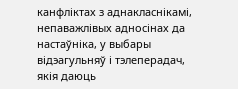канфліктах з аднакласнікамі, непаважлівых адносінах да настаўніка, у выбары відэагульняў і тэлеперадач, якія даюць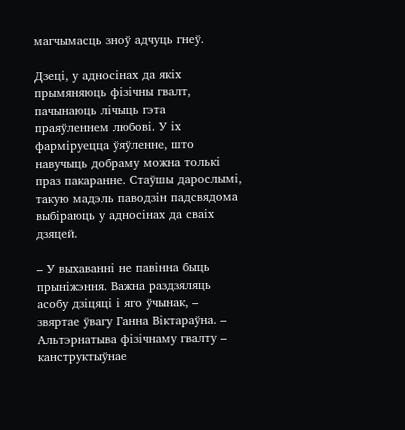магчымасць зноў адчуць гнеў.

Дзеці, у адносінах да якіх прымяняюць фізічны гвалт, пачынаюць лічыць гэта праяўленнем любові. У іх фарміруецца ўяўленне, што навучыць добраму можна толькі праз пакаранне. Стаўшы дарослымі, такую мадэль паводзін падсвядома выбіраюць у адносінах да сваіх дзяцей.

– У выхаванні не павінна быць прыніжэння. Важна раздзяляць асобу дзіцяці і яго ўчынак, – звяртае ўвагу Ганна Віктараўна. – Альтэрнатыва фізічнаму гвалту – канструктыўнае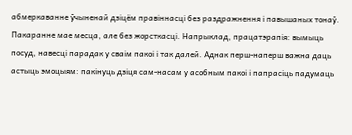абмеркаванне ўчыненай дзіцём правіннасці без раздражнення і павышаных тонаў. Пакаранне мае месца, але без жорсткасці. Напрыклад, працатэрапія: вымыць посуд, навесці парадак у сваім пакоі і так далей. Аднак перш-наперш важна даць астыць эмоцыям: пакінуць дзіця сам-насам у асобным пакоі і папрасіць падумаць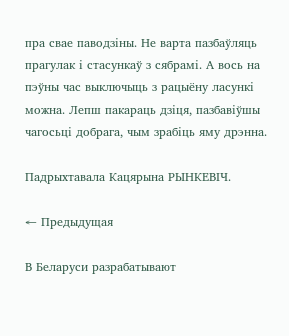пра свае паводзіны. Не варта пазбаўляць прагулак і стасункаў з сябрамі. А вось на пэўны час выключыць з рацыёну ласункі можна. Лепш пакараць дзіця, пазбавіўшы чагосьці добрага, чым зрабіць яму дрэнна.

Падрыхтавала Кацярына РЫНКЕВІЧ.

← Предыдущая

В Беларуси разрабатывают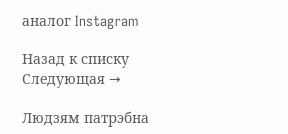аналог Instagram

Назад к списку
Следующая →

Людзям патрэбна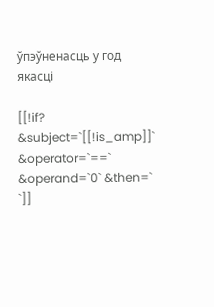ўпэўненасць у год якасці

[[!if? &subject=`[[!is_amp]]` &operator=`==` &operand=`0` &then=` `]]